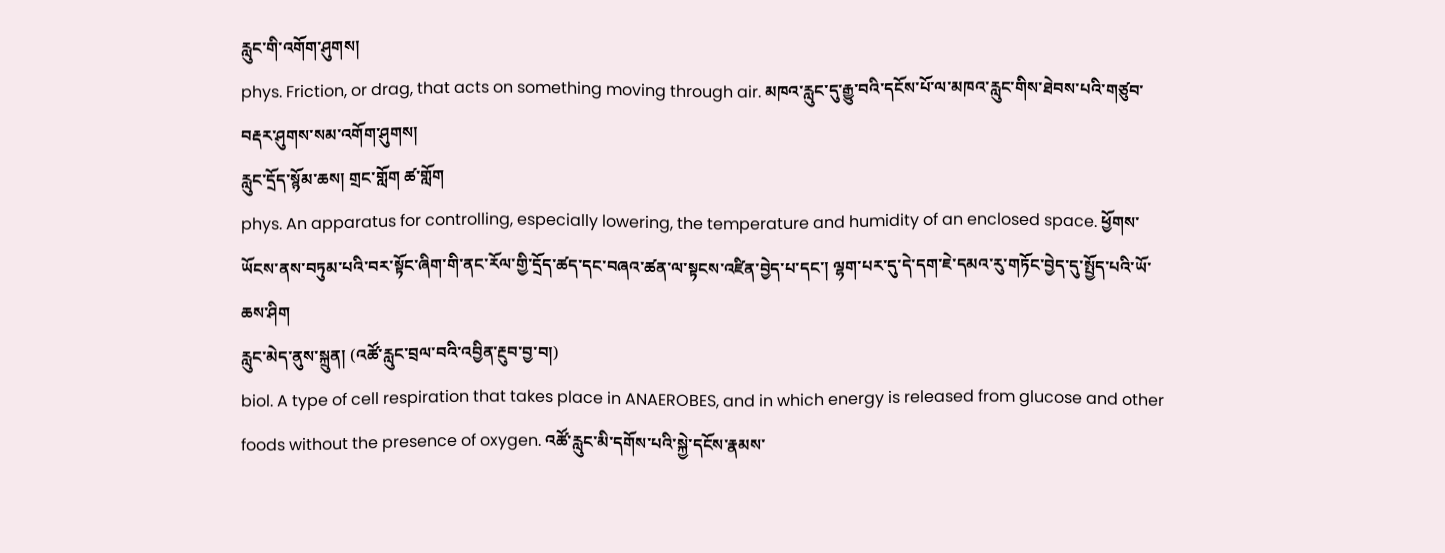རླུང་གི་འགོག་ཤུགས།
phys. Friction, or drag, that acts on something moving through air. མཁའ་རླུང་དུ་རྒྱུ་བའི་དངོས་པོ་ལ་མཁའ་རླུང་གིས་ཐེབས་པའི་གཙུབ་བརྡར་ཤུགས་སམ་འགོག་ཤུགས།
རླུང་དྲོད་སྙོམ་ཆས། གྲང་གློག ཚ་གློག
phys. An apparatus for controlling, especially lowering, the temperature and humidity of an enclosed space. ཕྱོགས་ཡོངས་ནས་བཏུམ་པའི་བར་སྟོང་ཞིག་གི་ནང་རོལ་གྱི་དྲོད་ཚད་དང་བཞའ་ཚན་ལ་སྟངས་འཛིན་བྱེད་པ་དང་། ལྷག་པར་དུ་དེ་དག་ཇེ་དམའ་རུ་གཏོང་བྱེད་དུ་སྤྱོད་པའི་ཡོ་ཆས་ཤིག
རླུང་མེད་ནུས་སྐྲུན། (འཚོ་རླུང་བྲལ་བའི་འབྱིན་རྔུབ་བྱ་བ།)
biol. A type of cell respiration that takes place in ANAEROBES, and in which energy is released from glucose and other foods without the presence of oxygen. འཚོ་རླུང་མི་དགོས་པའི་སྐྱེ་དངོས་རྣམས་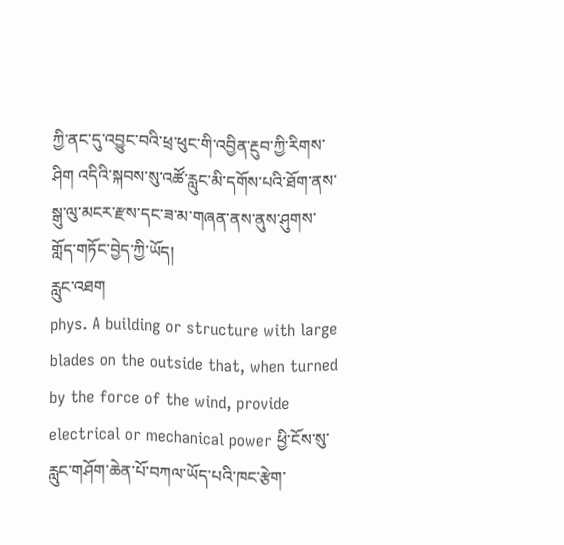ཀྱི་ནང་དུ་འབྱུང་བའི་ཕྲ་ཕུང་གི་འབྱིན་རྔུབ་ཀྱི་རིགས་ཤིག འདིའི་སྐབས་སུ་འཚོ་རླུང་མི་དགོས་པའི་ཐོག་ནས་སྒུ་ལུ་མངར་རྫས་དང་ཟ་མ་གཞན་ནས་ནུས་ཤུགས་གློད་གཏོང་བྱེད་ཀྱི་ཡོད།
རླུང་འཐག
phys. A building or structure with large blades on the outside that, when turned by the force of the wind, provide electrical or mechanical power ཕྱི་ངོས་སུ་རླུང་གཤོག་ཆེན་པོ་བཀལ་ཡོད་པའི་ཁང་རྩེག་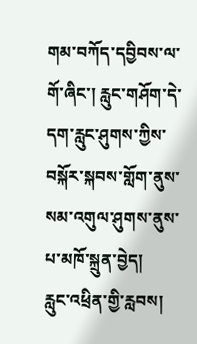གམ་བཀོད་དབྱིབས་ལ་གོ་ཞིང་། རླུང་གཤོག་དེ་དག་རླུང་ཤུགས་ཀྱིས་བསྐོར་སྐབས་གློག་ནུས་སམ་འགུལ་ཤུགས་ནུས་པ་མཁོ་སྐྲུན་བྱེད།
རླུང་འཕྲིན་གྱི་རླབས།